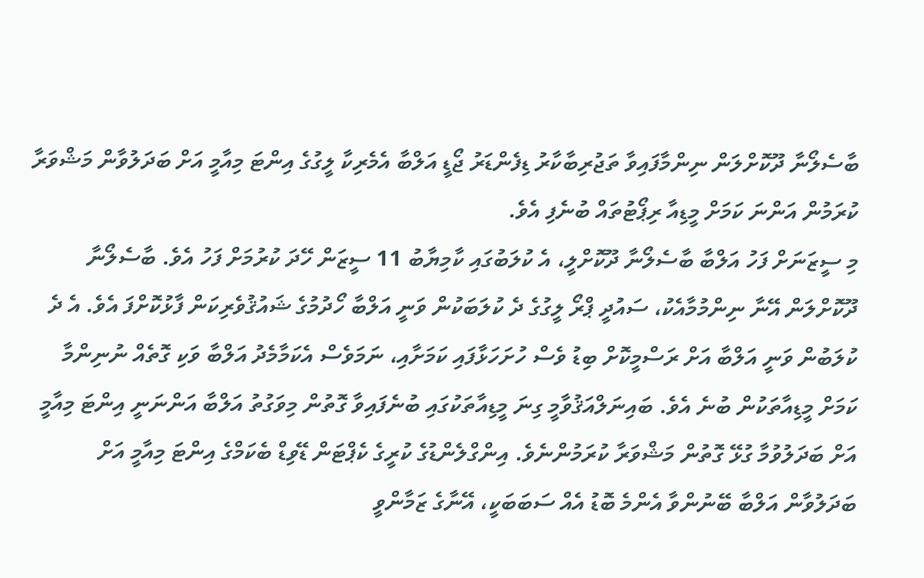ބާސެލޯނާ ދޫކޮށްލަން ނިންމާފައިވާ ތަޖުރިބާކާރު ޑިފެންޑަރު ޖޯޑީ އަލްބާ އެމެރިކާ ލީގުގެ އިންޓަ މިއާމީ އަށް ބަދަލުވާން މަޝްވަރާ ކުރަމުން އަންނަ ކަމަށް މީޑިއާ ރިޕޯޓުތައް ބުނެފި އެވެ.
މި ސީޒަނަށް ފަހު އަލްބާ ބާސެލޯނާ ދޫކޮށްލީ، އެ ކުލަބުގައި ކާމިޔާބު 11 ސީޒަން ހޭދަ ކުރުމަށް ފަހު އެވެ. ބާސެލޯނާ ދޫކޮށްލަން އޭނާ ނިންމުމާއެކު، ސައުދީ ޕްރޯ ލީގުގެ ދެ ކުލަބަކުން ވަނީ އަލްބާ ހޯދުމުގެ ޝައުޤުވެރިކަން ފާޅުކޮށްފަ އެވެ. އެ ދެ ކުލަބުން ވަނީ އަލްބާ އަށް ރަސްމީކޮށް ބިޑު ވެސް ހުށަހަޅާފައި ކަމަށާއި، ނަމަވެސް އެކަމާމެދު އަލްބާ ވަކި ގޮތެއް ނުނިންމާ ކަމަށް މީޑިއާތަކުން ބުނެ އެވެ. ބައިނަލްއަޤުވާމީ ގިނަ މީޑިއާތަކުގައި ބުނެފައިވާ ގޮތުން މިވަގުތު އަލްބާ އަންނަނީ އިންޓަ މިއާމީ އަށް ބަދަލުވުމާ ގުޅޭ ގޮތުން މަޝްވަރާ ކުރަމުންނެވެ. އިންގްލެންޑުގެ ކުރީގެ ކެޕްޓަން ޑޭވިޑް ބެކަމްގެ އިންޓަ މިއާމީ އަށް ބަދަލުވާން އަލްބާ ބޭނުންވާ އެންމެ ބޮޑު އެއް ސަބަބަކީ، އޭނާގެ ޒަމާންވީ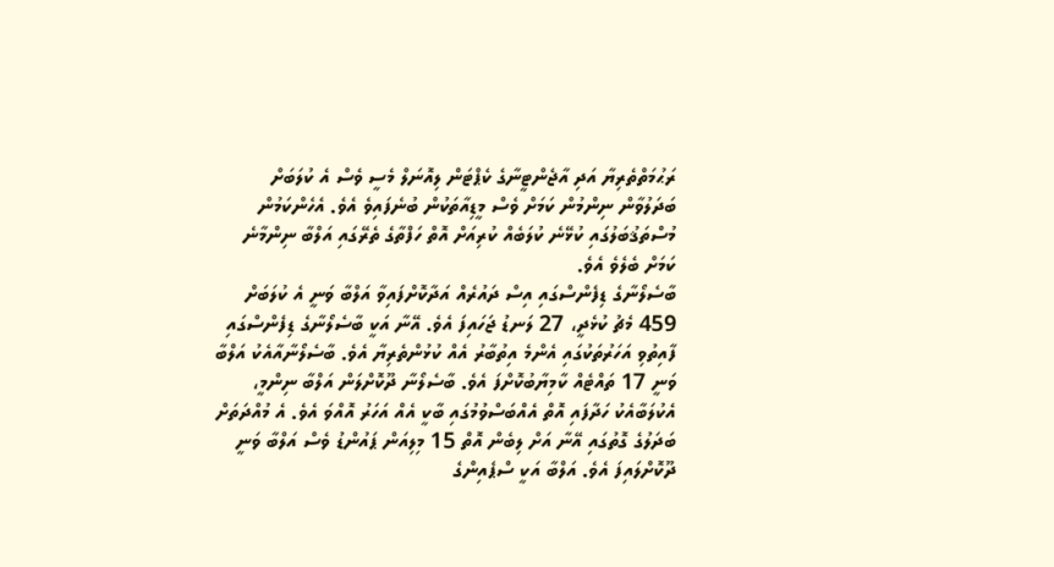ރަޙުމަތްތެރިޔާ އަދި އާޖެންޓީނާގެ ކެޕްޓަން ލިއޮނަލް މެސީ ވެސް އެ ކުލަބަށް ބަދަލުވާން ނިންމުން ކަމަށް ވެސް މީޑިއާތަކުން ބުނެފައިވެ އެވެ. އެހެންކަމުން މުސްތަޤުބަލުގައި ކުޅޭނެ ކުލަބެއް ކުރިއަށް އޮތް ހަފްތާގެ ތެރޭގައި އަލްބާ ނިންމާނެ ކަމަށް ބެލެވެ އެވެ.
ބާސެލޯނާގެ ޑިފެންސްގައި އިސް ދައުރެއް އަދާކޮށްފައިވާ އަލްބާ ވަނީ އެ ކުލަބަށް 459 މެޗު ކުޅެދީ، 27 ލަނޑު ޖަހައިފަ އެވެ. އޭނާ އަކީ ބާސެލޯނާގެ ޑިފެންސްގައި ފާއިތުވި އަހަރުތަކުގައި އެންމެ އިތުބާރު އެއް ކުޅުންތެރިޔާ އެވެ. ބާސެލޯނާއާއެކު އަލްބާ ވަނީ 17 ތައްޓެއް ކާމިޔާބުކޮށްފަ އެވެ. ބާސެލޯނާ ދޫކޮށްލަން އަލްބާ ނިންމީ، އެކުލަބާއެކު ހަދާފައި އޮތް އެއްބަސްވުމުގައި ބާކީ އެއް އަހަރު އޮއްވަ އެވެ. އެ މުއްދަތަށް ބަދަލުގެ ގޮތުގައި އޭނާ އަށް ލިބެން އޮތް 15 މިލިއަން ޕައުންޑު ވެސް އަލްބާ ވަނީ ދޫކޮށްލައިފަ އެވެ. އަލްބާ އަކީ ސްޕެއިންގެ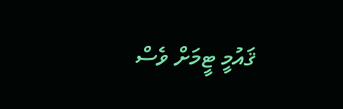ޤައުމީ ޓީމަށް ވެސް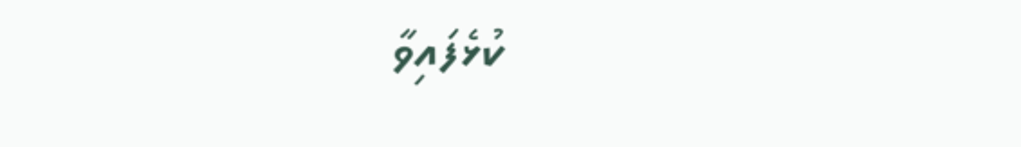ކުޅެފައިވާ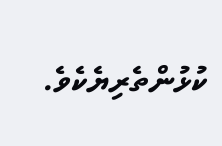ކުޅުންތެރިޔެކެވެ.